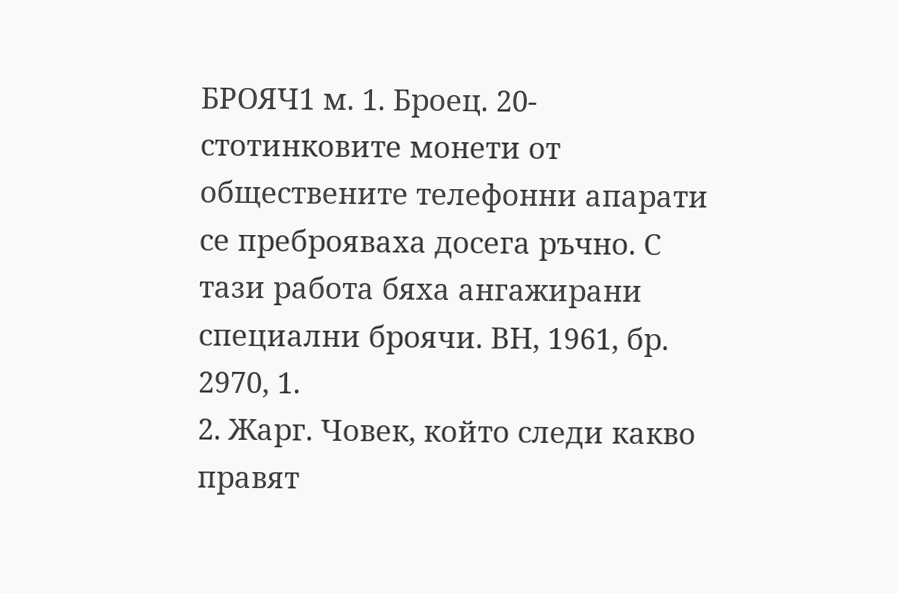БРОЯЧ1 м. 1. Броец. 20-стотинковите монети от обществените телефонни апарати се преброяваха досега ръчно. С тази работа бяха ангажирани специални броячи. ВН, 1961, бр. 2970, 1.
2. Жарг. Човек, който следи какво правят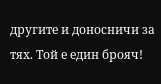другите и доносничи за тях. Той е един брояч!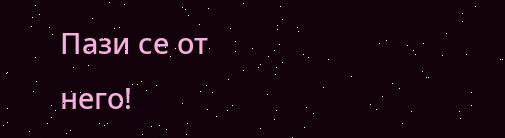Пази се от него!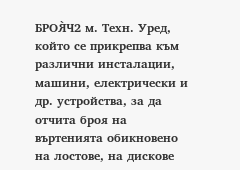БРОЯ̀Ч2 м. Техн. Уред, който се прикрепва към различни инсталации, машини, електрически и др. устройства, за да отчита броя на въртенията обикновено на лостове, на дискове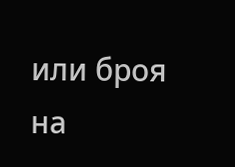или броя на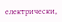електрически,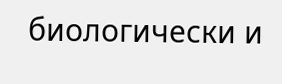биологически и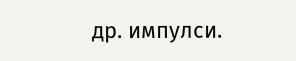др. импулси.